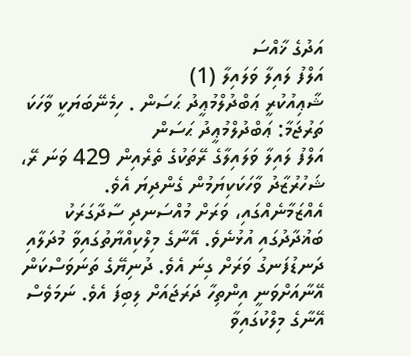އަދުގެ ޚާއްސަ
އަލްފު ލައިލާ ވަލައިލާ (1)
ޝާޢިއުކުރީ ޢަބްދުލްމުޢީދު ޙަސަން . ހިމެނޭބަޔަކީ ވާހަކަ
ތަރުޖަމާ: ޢަބްދުލްމުޢީދު ޙަސަން
އަލްފު ލައިލާ ވަލައިލާގެ ރޭތަކުގެ ތެރެއިން 429 ވަނަ ރޭ، ޝަހުރުޒާދު ވާހަކަކިޔަމުން ގެންދިޔަ އެވެ.
އެއްޒަމާނެއްގައި، ވަރަށް މުއްސަނދި ސާދާގަރަކު ބަޣުދާދުގައި އުޅުނެވެ. އޭނާގެ މިލްކިއްޔާތުގައިވާ މުދަލާއި ދަނޑުފަނގު ވަރަށް ގިނަ އެވެ. ދުނިޔޭގެ ތަނަވަސްކަން އޭނާއަށްވަނީ އިންތިހާ ދަރަޖައަށް ލިބިފަ އެވެ. ނަމަވެސް އޭނާގެ މިލްކުގައިވާ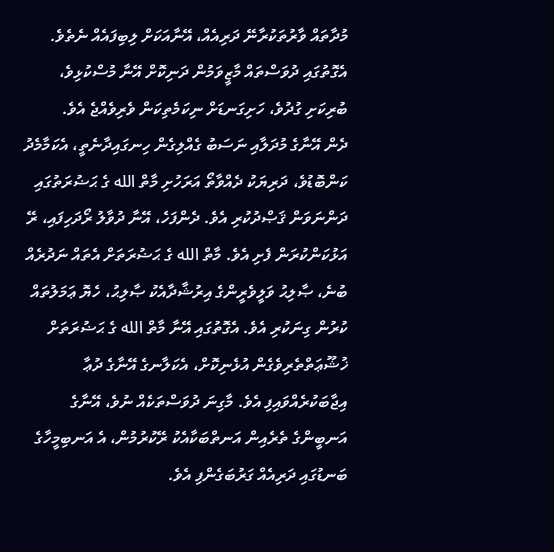މުދާތައް ވާރުތަކުރާނޭ ދަރިއެއް، އޭނާއަކަށް ލިބިފައެއް ނެތެވެ. އެގޮތުގައި ދުވަސްތައް މާޒީވަމުން ދަނިކޮށް އޭނާ މުސްކުޅިވެ، ބުރިކަށި ގުދުވެ، ހަށިގަނޑަށް ނިކަމެތިކަން ވެރިވެއްޖެ އެވެ.
ދެން އޭނާގެ މުދަލާއި ނަސަބު ގެއްލިގެން ހިނގައިދާނެތީ، އެކަމާމެދު ކަންބޮޑުވެ، ދަރިޔަކު ދެއްވާތޯ އަރަހުށި މާތް الله ގެ ޙަޟުރަތުގައި ދަންނަވަން ޤަޞްދުކުރި އެވެ. ދެންފަހެ، އޭނާ ދުވާލު ރޯދަހިފައި، ރޭ އަޅުކަންކުރަން ފެށި އެވެ. މާތް الله ގެ ޙަޟުރަތަށް އެތައް ނަދުރެއް ބުނެ، ޞާލިޙު ވަލީވެރީންގެ އިރުޝާދާއެކު ޞާލިޙު، ހެޔޮ ޢަމަލުތައް ކުރުން ގިނަކުރި އެވެ. އެގޮތުގައި އޭނާ މާތް الله ގެ ޙަޟުރަތަށް ޚުޝޫޢަތްތެރިވެގެން އުޅެނިކޮށް، އެކަލާނގެ އޭނާގެ ދުޢާ އިޖާބަކުރެއްވައިފި އެވެ. މާގިނަ ދުވަސްތަކެއް ނުވެ، އޭނާގެ އަނބީންގެ ތެރެއިން އަނތްބަކާއެކު ރޭކުރުމުން، އެ އަނބިމީހާގެ ބަނޑުގައި ދަރިއެއް ގަރުބަގެންފި އެވެ.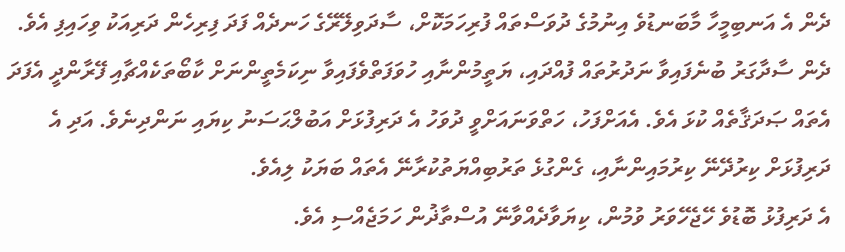ދެން އެ އަނބިމީހާ މާބަނޑުވެ އިނުމުގެ ދުވަސްތައް ފުރިހަމަކޮށް، ސާދަވިލޭރޭގެ ހަނދެއް ފަދަ ފިރިހެން ދަރިއަކު ވިހައިފި އެވެ.
ދެން ސާދާގަރު ބުނެފައިވާ ނަދުރުތައް ފުއްދައި، ޔަތީމުންނާއި ހުވަފަތްވެފައިވާ ނިކަމެތީންނަށް ކާބޯތަކެއްޗާއި ފޭރާންދީ އެފަދަ އެތައް ޞަދަޤާތެއް ކުޅަ އެވެ. އެއަށްފަހު، ހަތްވަނައަށްވީ ދުވަހު އެ ދަރިފުޅަށް އަބުލްޙަސަނު ކިޔައި ނަންދިނެވެ. އަދި އެ ދަރިފުޅަށް ކިރުދޭނޭ ކިރުމައިންނާއި، ގެންގުޅެ ތަރުބިއްޔަތުކުރާނޭ އެތައް ބަޔަކު ލިއެވެ.
އެ ދަރިފުޅު ބޮޑުވެ ހޭޖެހޭވަރު ވުމުން، ކިޔަވާދެއްވާނޭ އުސްތާޛުން ހަމަޖެއްސި އެވެ.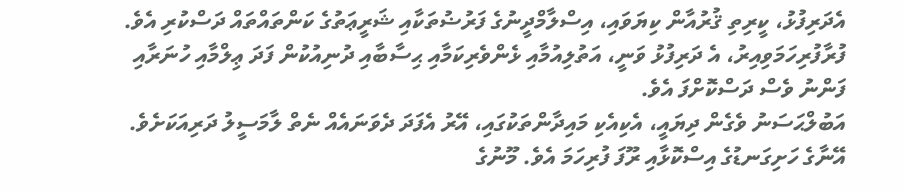އެދަރިފުޅު، ކީރިތި ޤުރުއާން ކިޔަވައި، އިސްލާމްދީނުގެ ފަރުޟުތަކާއި ޝަރީޢަތުގެ ކަންތައްތައް ދަސްކުރި އެވެ. ފުރާފުރިހަމަވިއިރު، އެ ދަރިފުޅު ވަނީ، އަތުލިއުމާއި ޅެންވެރިކަމާއި ޙިސާބާއި ދުނިއުކުން ފަދަ ޢިލްމާއި ހުނަރާއި ފަންނު ވެސް ދަސްކޮށްފަ އެވެ.
އަބުލްޙަސަނު ވެގެން ދިޔައީ، އެކިއެކި މައިދާންތަކުގައި، އޭރު އެފަދަ ދެވަނައެއް ނެތް ލާމަސީލު ދަރިއަކަށެވެ. އޭނާގެ ހަށިގަނޑުގެ އިސްކޮޅާއި ރޫފަ ފުރިހަމަ އެވެ. މޫނުގެ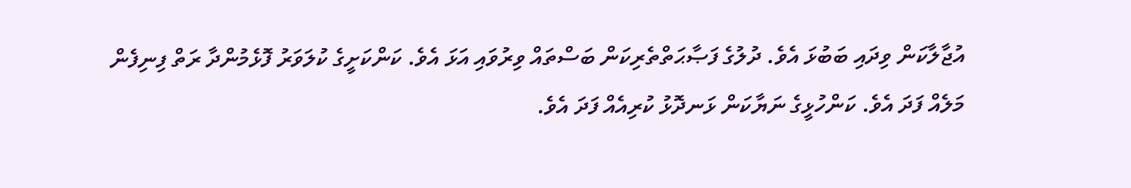އުޖާލާކަން ވިދައި ބަބުޅަ އެވެ. ދުލުގެ ފަޞާޙަތްތެރިކަން ބަސްތައް ވިރުވައި އަޅަ އެވެ. ކަންކަށީގެ ކުލަވަރު ފޮޅެމުންދާ ރަތް ފިނިފެން މަލެއް ފަދަ އެވެ. ކަންހުޅީގެ ނަޔާކަން ޅަނދޮޅު ކުރިއެއް ފަދަ އެވެ.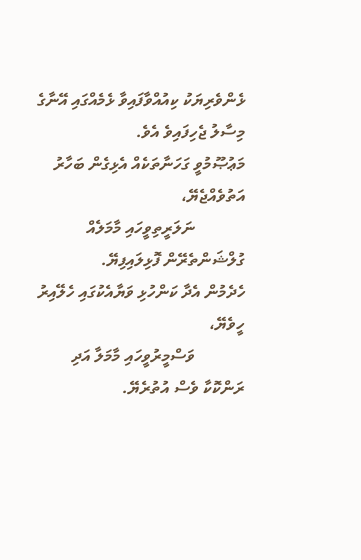ޅެންވެރިޔަކު ކިއުއްވާފައިވާ ޅެމެއްގައި އޭނާގެ މިސާލު ޖެހިފައިވެ އެވެ.
މަޢުޞޫމުވީ ގަހަނާތަކެއް އެޅިގެން ބަހާރު އަތުވެއްޖެޔޭ،
            ނަލަރީތިވީހައި މާމަލެއް ގުލްޝަންތެރޭން ފޮޅިލައިފިޔޭ.
ހެދެމުން އެދާ ކަންހުޅި ވަޔާއެކުގައި ހެލޭއިރު ހީވެޔޭ،
            ވަސްމީރުވީހައި މާމަލާ އަދި ރަންކޮކާ ވެސް އުތުރެޔޭ.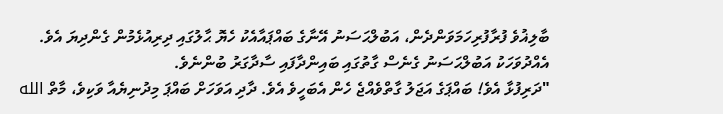ބާލިޣުވެ ފުރާފުރިހަމަވަންދެން، އަބުލްޙަސަނު އޭނާގެ ބައްޕައާއެކު ހެޔޮ ޙާލުގައި ދިރިއުޅެމުން ގެންދިޔަ އެވެ.
އެއްދުވަހަކު އަބުލްޙަސަނު ގެނެސް ގާތުގައި ބައިންދާފައި ސާދާގަރު ބުންނެވެ.
"ދަރިފުޅާ އެވެ! ބައްޕަގެ އަޖަލު ގާތްވެއްޖެ ހެން އެބަހީވެ އެވެ. ދާދި އަވަހަށް ބައްޕަ މިދުނިޔެއާ ވަކިވެ، މާތް الله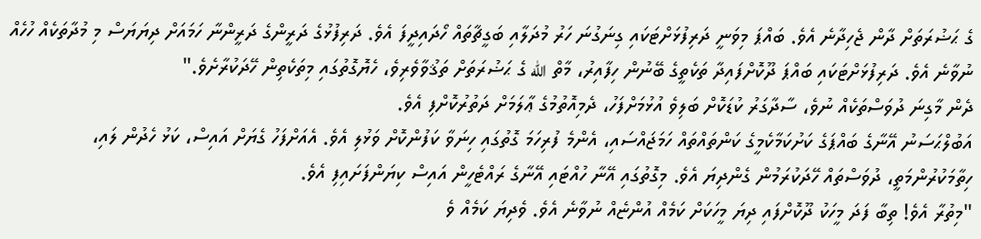ގެ ޙަޟުރަތަށް ދާން ޖެހިދާނެ އެވެ. ބައްޕަ މިވަނީ ދަރިފުޅަށްޓަކައި ގިނަގުނަ ހަރު މުދަލާއި ބަގީޗާތައް ހޯދައިދީފަ އެވެ. ދަރިފުޅުގެ ދަރީންގެ ދަރީންނާ ހަމައަށް ދިޔަޔަސް މި މުދާތަކެއް ހުހެއް ނުވާނެ އެވެ. ދަރިފުޅަށްޓަކައި ބައްޕަ ދޫކޮށްފައިދާ ތަކެތީގެ ބޭނުން ހިފާއިރު، މާތް الله ގެ ޙަޟުރަތަށް ތަޤުވާވެރިވެ، ހެޔޮގޮތުގައި މިތަކެތިން ހޭދަކުރާށެވެ."
ދެން މާގިނަ ދުވަސްތަކެއް ނުވެ، ސާދާގަރު ކުޑަކޮށް ބަލިވެ އުޅުމަށްފަހު، ދެމިއޮތުމުގެ ޢާލަމަށް ދަތުރުކޮށްފި އެވެ.
އަބުލްޙަސަނު އޭނާގެ ބައްޕަގެ ކަށުކަމާކެމީގެ ކަންތައްތައް ހަމަޖައްސައި، އެންމެ ފުރިހަމަ ގޮތުގައި ހިނަވާ ކަފުންކޮށް ވަޅުލި އެވެ. އެއަށްފަހު ގެޔަށް އައިސް، ކަޅު ހެދުން ލައި، ހިތާމަކުރުންމަތީ، ދުވަސްތައް ހޭދަކުރަމުން ގެންދިޔަ އެވެ. މިގޮތުގައި އޭނާ ހުއްޓައި އޭނާގެ ރައްޓެހީން އައިސް ކިޔަންފަށައިފި އެވެ.
"މިތުރާ އެވެ! ތިބާ ފަދަ މީހަކު ދޫކޮށްފައި ދިޔަ މީހަކަށް ކަމެއް އުންޏެއް ނުވާނެ އެވެ. ވެދިޔަ ކަމެއް ވެ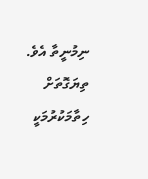ނިމުނީތާ އެވެ. ތިޔަގޮތަށް ހިތާމަކުރުމަކީ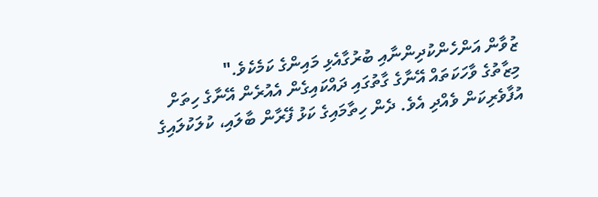ޒުވާން އަންހެންކުދިންނާއި ބުރުގާއެޅި މައިންގެ ކަމެކެވެ."
މިޒާތުގެ ވާހަކަތައް އޭނާގެ ގާތުގައި ދައްކައިގެން އެއުރެން އޭނާގެ ހިތަށް އުފާވެރިކަން ވެއްދި އެވެ. ދެން ހިތާމައިގެ ކަޅު ފޭރާން ބާލައި، ކުލަކުލައިގެ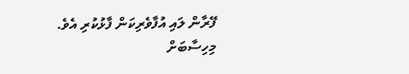ފޭރާން ލައި އުފާވެރިކަން ފާޅުކުރި އެވެ.
މިހިސާބަށް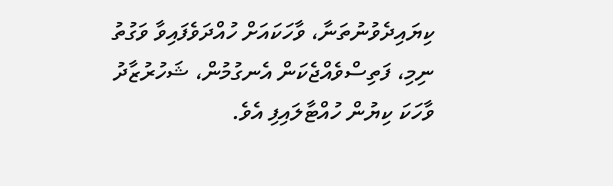ކިޔައިދެވުނުތަނާ، ވާހަކައަށް ހުއްދަވެފައިވާ ވަގުތު ނިމި، ފަތިސްވެއްޖެކަން އެނގުމުން، ޝަހުރުޒާދު ވާހަކަ ކިޔުން ހުއްޓާލައިފި އެވެ.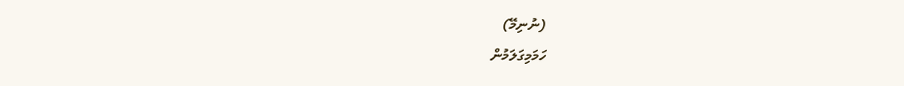(ނުނިމޭ)
ހަމަމިގަލަމުން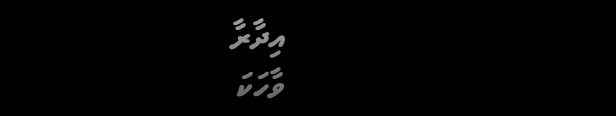އިދާރާ
ވާހަކަ